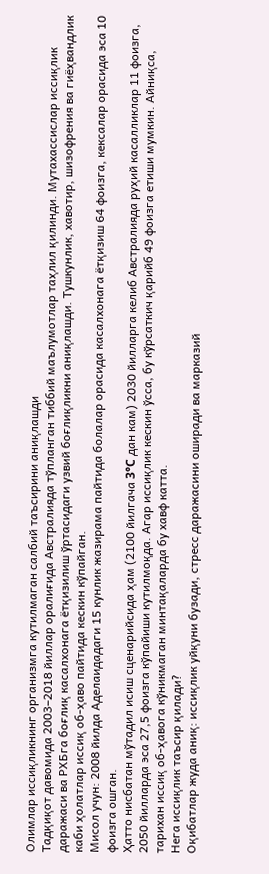Олимлар иссиқликнинг организмга кутилмаган салбий таъсирини аниқлашди
Тадқиқот давомида 2003–2018 йиллар оралиғида Австралияда тўпланган тиббий маълумотлар таҳлил қилинди. Мутахассислар иссиқлик даражаси ва РХБга боғлиқ касалхонага ётқизилиш ўртасидаги узвий боғлиқликни аниқлашди. Тушкунлик, хавотир, шизофрения ва гиёҳвандлик каби ҳолатлар иссиқ об-ҳаво пайтида кескин кўпайган.
Мисол учун: 2008 йилда Аделаидадаги 15 кунлик жазирама пайтида болалар орасида касалхонага ётқизиш 64 фоизга, кексалар орасида эса 10 фоизга ошган.
Ҳатто нисбатан мўтадил исиш сценарийсида ҳам (2100 йилгача 3°C дан кам) 2030 йилларга келиб Австралияда руҳий касалликлар 11 фоизга, 2050 йилларда эса 27,5 фоизга кўпайиши кутилмоқда. Агар иссиқлик кескин ўсса, бу кўрсаткич қарийб 49 фоизга етиши мумкин. Айниқса, тарихан иссиқ об-ҳавога кўникмаган минтақаларда бу хавф катта.
Нега иссиқлик таъсир қилади?
Оқибатлар жуда аниқ: иссиқлик уйқуни бузади, стресс даражасини оширади ва марказий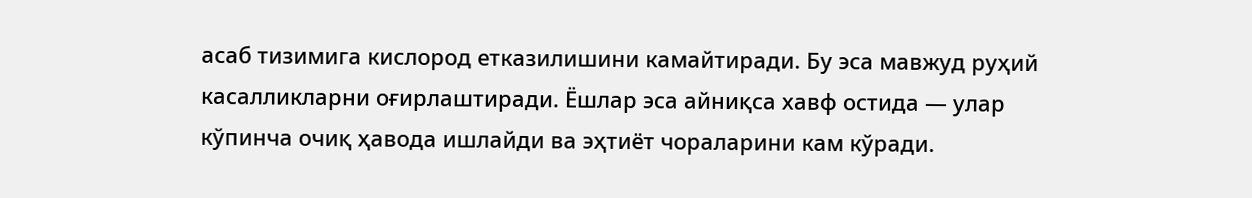асаб тизимига кислород етказилишини камайтиради. Бу эса мавжуд руҳий касалликларни оғирлаштиради. Ёшлар эса айниқса хавф остида — улар кўпинча очиқ ҳавода ишлайди ва эҳтиёт чораларини кам кўради.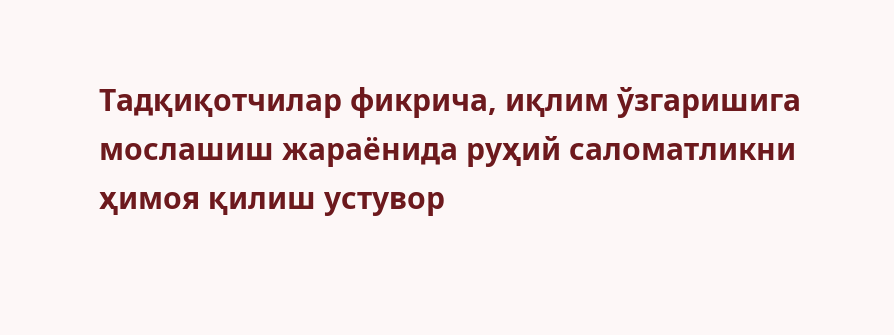Тадқиқотчилар фикрича, иқлим ўзгаришига мослашиш жараёнида руҳий саломатликни ҳимоя қилиш устувор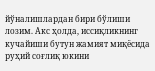йўналишлардан бири бўлиши лозим. Акс ҳолда, иссиқликнинг кучайиши бутун жамият миқёсида руҳий соғлиқ юкини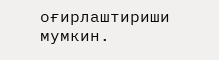оғирлаштириши мумкин.